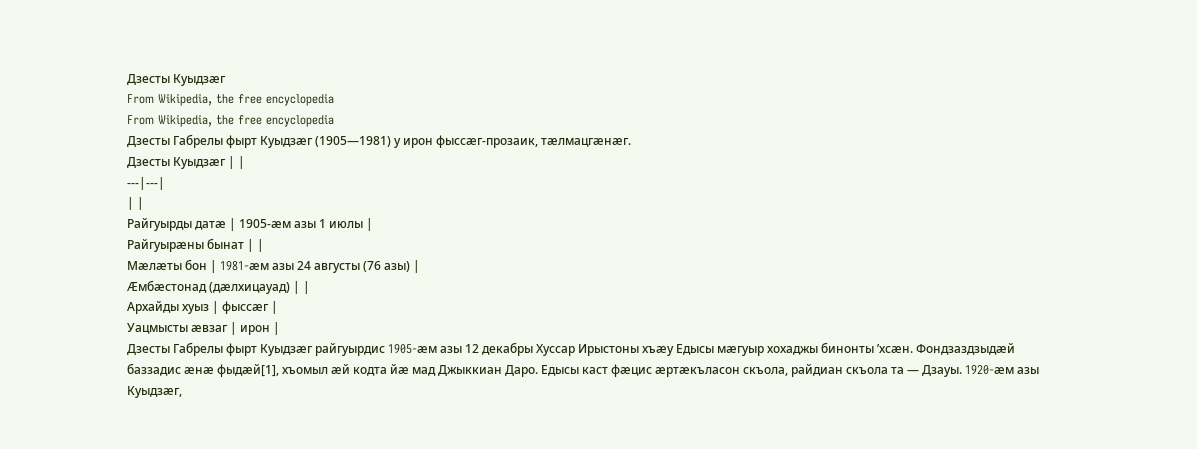Дзесты Куыдзæг
From Wikipedia, the free encyclopedia
From Wikipedia, the free encyclopedia
Дзесты Габрелы фырт Куыдзæг (1905—1981) у ирон фыссæг-прозаик, тæлмацгæнæг.
Дзесты Куыдзæг | |
---|---|
| |
Райгуырды датæ | 1905-æм азы 1 июлы |
Райгуырæны бынат | |
Мæлæты бон | 1981-æм азы 24 августы (76 азы) |
Æмбæстонад (дæлхицауад) | |
Архайды хуыз | фыссæг |
Уацмысты æвзаг | ирон |
Дзесты Габрелы фырт Куыдзæг райгуырдис 1905-æм азы 12 декабры Хуссар Ирыстоны хъæу Едысы мæгуыр хохаджы бинонты ’хсæн. Фондзаздзыдæй баззадис æнæ фыдæй[1], хъомыл æй кодта йæ мад Джыккиан Даро. Едысы каст фæцис æртæкъласон скъола, райдиан скъола та — Дзауы. 1920-æм азы Куыдзæг,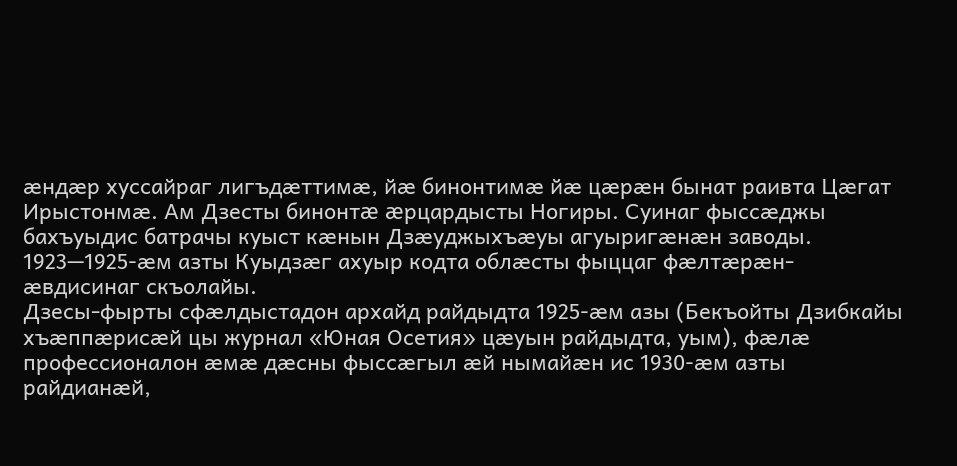æндæр хуссайраг лигъдæттимæ, йæ бинонтимæ йæ цæрæн бынат раивта Цæгат Ирыстонмæ. Ам Дзесты бинонтæ æрцардысты Ногиры. Суинаг фыссæджы бахъуыдис батрачы куыст кæнын Дзæуджыхъæуы агуыригæнæн заводы. 1923—1925-æм азты Куыдзæг ахуыр кодта облæсты фыццаг фæлтæрæн-æвдисинаг скъолайы.
Дзесы-фырты сфæлдыстадон архайд райдыдта 1925-æм азы (Бекъойты Дзибкайы хъæппæрисæй цы журнал «Юная Осетия» цæуын райдыдта, уым), фæлæ профессионалон æмæ дæсны фыссæгыл æй нымайæн ис 1930-æм азты райдианæй,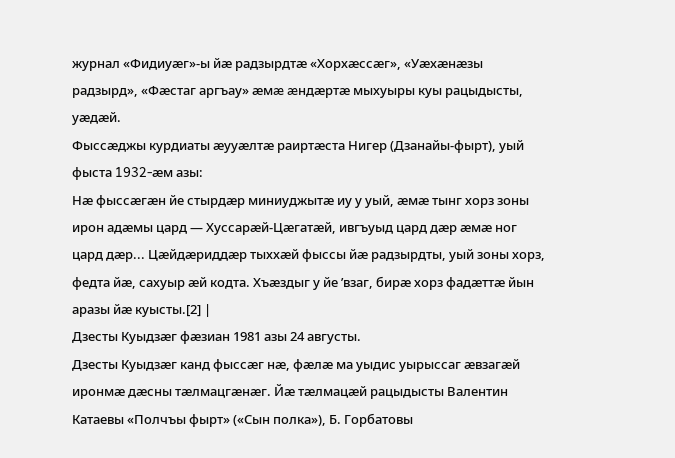журнал «Фидиуæг»-ы йæ радзырдтæ «Хорхæссæг», «Уæхæнæзы радзырд», «Фæстаг аргъау» æмæ æндæртæ мыхуыры куы рацыдысты, уæдæй.
Фыссæджы курдиаты æууæлтæ раиртæста Нигер (Дзанайы-фырт), уый фыста 1932-æм азы:
Нæ фыссæгæн йе стырдæр миниуджытæ иу у уый, æмæ тынг хорз зоны ирон адæмы цард — Хуссарæй-Цæгатæй, ивгъуыд цард дæр æмæ ног цард дæр... Цæйдæриддæр тыххæй фыссы йæ радзырдты, уый зоны хорз, федта йæ, сахуыр æй кодта. Хъæздыг у йе ’взаг, бирæ хорз фадæттæ йын аразы йæ куысты.[2] |
Дзесты Куыдзæг фæзиан 1981 азы 24 августы.
Дзесты Куыдзæг канд фыссæг нæ, фæлæ ма уыдис уырыссаг æвзагæй иронмæ дæсны тæлмацгæнæг. Йæ тæлмацæй рацыдысты Валентин Катаевы «Полчъы фырт» («Сын полка»), Б. Горбатовы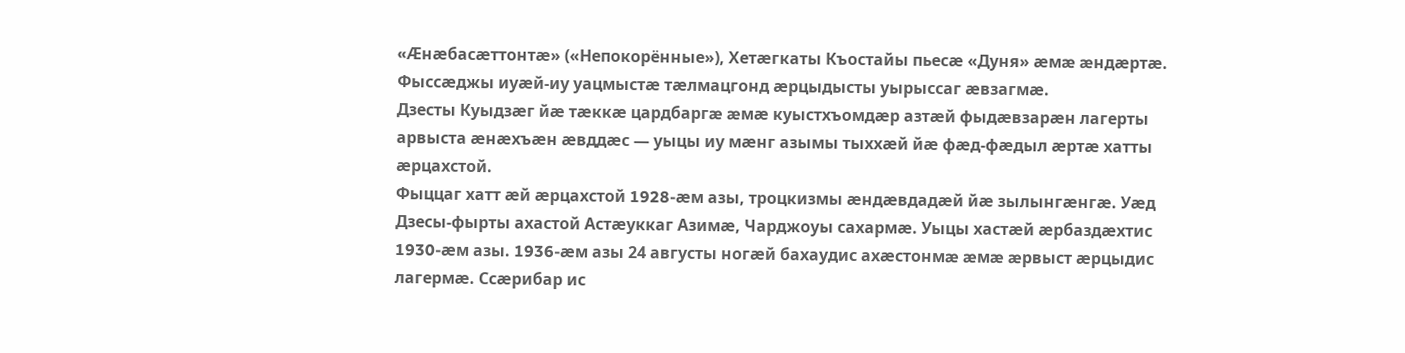«Æнæбасæттонтæ» («Непокорённые»), Хетæгкаты Къостайы пьесæ «Дуня» æмæ æндæртæ. Фыссæджы иуæй-иу уацмыстæ тæлмацгонд æрцыдысты уырыссаг æвзагмæ.
Дзесты Куыдзæг йæ тæккæ цардбаргæ æмæ куыстхъомдæр азтæй фыдæвзарæн лагерты арвыста æнæхъæн æвддæс — уыцы иу мæнг азымы тыххæй йæ фæд-фæдыл æртæ хатты æрцахстой.
Фыццаг хатт æй æрцахстой 1928-æм азы, троцкизмы æндæвдадæй йæ зылынгæнгæ. Уæд Дзесы-фырты ахастой Астæуккаг Азимæ, Чарджоуы сахармæ. Уыцы хастæй æрбаздæхтис 1930-æм азы. 1936-æм азы 24 августы ногæй бахаудис ахæстонмæ æмæ æрвыст æрцыдис лагермæ. Ссæрибар ис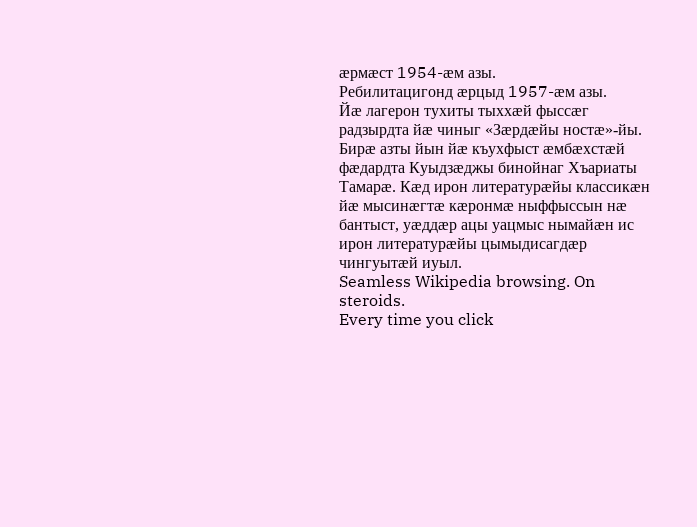æрмæст 1954-æм азы.
Ребилитацигонд æрцыд 1957-æм азы.
Йæ лагерон тухиты тыххæй фыссæг радзырдта йæ чиныг «Зæрдæйы ностæ»-йы. Бирæ азты йын йæ къухфыст æмбæхстæй фæдардта Куыдзæджы бинойнаг Хъариаты Тамарæ. Кæд ирон литературæйы классикæн йæ мысинæгтæ кæронмæ ныффыссын нæ бантыст, уæддæр ацы уацмыс нымайæн ис ирон литературæйы цымыдисагдæр чингуытæй иуыл.
Seamless Wikipedia browsing. On steroids.
Every time you click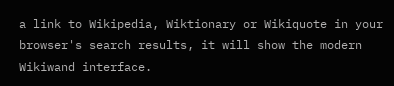a link to Wikipedia, Wiktionary or Wikiquote in your browser's search results, it will show the modern Wikiwand interface.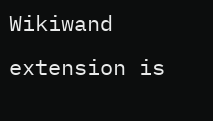Wikiwand extension is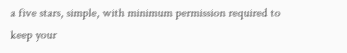a five stars, simple, with minimum permission required to keep your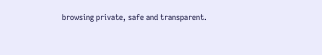browsing private, safe and transparent.